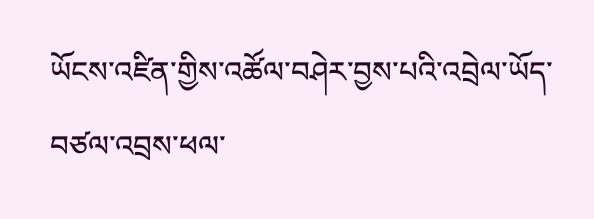ཡོངས་འཛིན་གྱིས་འཚོལ་བཤེར་བྱས་པའི་འབྲེལ་ཡོད་བཙལ་འབྲས་ཕལ་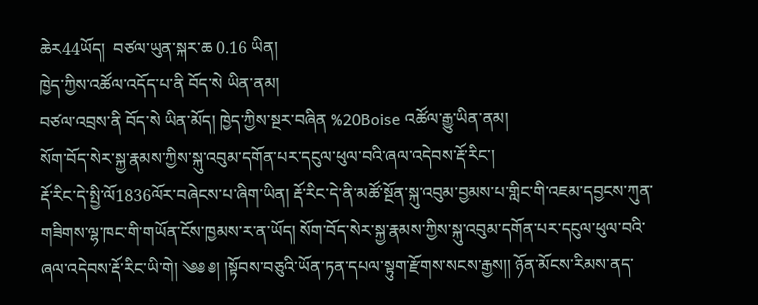ཆེར44ཡོད།  བཙལ་ཡུན་སྐར་ཆ 0.16 ཡིན།
ཁྱེད་ཀྱིས་འཚོལ་འདོད་པ་ནི བོད་སེ ཡིན་ནམ།
བཙལ་འབྲས་ནི བོད་སེ ཡིན་མོད། ཁྱེད་ཀྱིས་སྔར་བཞིན %20Boise འཚོལ་རྒྱུ་ཡིན་ནམ།
སོག་བོད་སེར་སྐྱ་རྣམས་ཀྱིས་སྐུ་འབུམ་དགོན་པར་དངུལ་ཕུལ་བའི་ཞལ་འདེབས་རྡོ་རིང་།
རྡོ་རིང་དེ་སྤྱི་ལོ1836ལོར་བཞེངས་པ་ཞིག་ཡིན། རྡོ་རིང་དེ་ནི་མཚོ་སྔོན་སྐུ་འབུམ་བྱམས་པ་གླིང་གི་འཇམ་དབྱངས་ཀུན་གཟིགས་ལྷ་ཁང་གི་གཡོན་ངོས་ཁྱམས་ར་ན་ཡོད། སོག་བོད་སེར་སྐྱ་རྣམས་ཀྱིས་སྐུ་འབུམ་དགོན་པར་དངུལ་ཕུལ་བའི་ཞལ་འདེབས་རྡོ་རིང་ཡི་གེ། ༄༅ ༅། །སྟོབས་བཅུའི་ཡོན་ཏན་དཔལ་སྟུག་རྫོགས་སངས་རྒྱས།། ཉོན་མོངས་རིམས་ནད་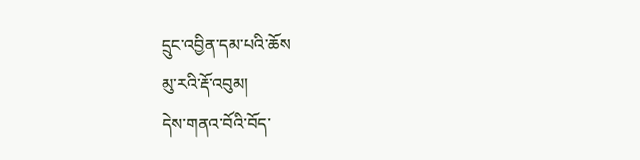དྲུང་འབྱིན་དམ་པའི་ཆོས
མུ་རའི་རྡོ་འབུམ།
དེས་གནའ་བོའི་བོད་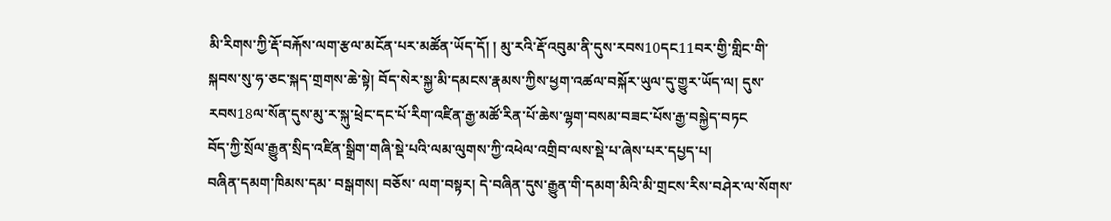མི་རིགས་ཀྱི་རྡོ་བརྐོས་ལག་རྩལ་མངོན་པར་མཚོན་ཡོད་དོ། ། མུ་རའི་རྡོ་འབུམ་ནི་དུས་རབས10དང11བར་གྱི་གླིང་གི་སྐབས་སུ་ཧ་ཅང་སྐད་གྲགས་ཆེ་སྟེ། བོད་སེར་སྐྱ་མི་དམངས་རྣམས་ཀྱིས་ཕྱག་འཚལ་བསྐོར་ཡུལ་དུ་གྱུར་ཡོད་ལ། དུས་རབས18ལ་སོན་དུས་མུ་ར་སྐུ་ཕྲེང་དང་པོ་རིག་འཛིན་རྒྱ་མཚོ་རིན་པོ་ཆེས་ལྷག་བསམ་བཟང་པོས་རྒྱ་བསྐྱེད་བཏང
བོད་ཀྱི་སྲོལ་རྒྱུན་སྲིད་འཛིན་སྒྲིག་གཞི་སྡེ་པའི་ལམ་ལུགས་ཀྱི་འཕེལ་འགྲིབ་ལས་སྡེ་པ་ཞེས་པར་དཔྱད་པ།
བཞིན་དམག་ཁིམས་དམ་ བསྒགས། བཅོས་ ལག་བསྟར། དེ་བཞིན་དུས་རྒྱུན་གི་དམག་མིའི་མི་གྲངས་རིས་བཤེར་ལ་སོགས་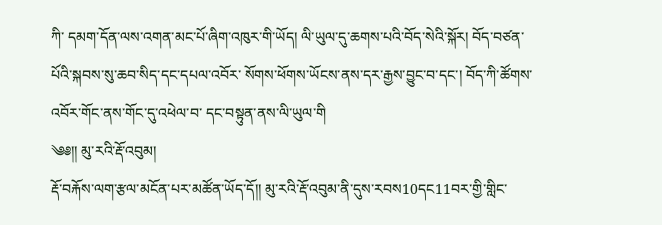ཀི་ དམག་དོན་ལས་འགན་མང་པོ་ཞིག་འཁུར་གི་ཡོད། ལི་ཡུལ་དུ་ཆགས་པའི་བོད་སེའི་སྐོར། བོད་བཙན་པོའི་སྐབས་སུ་ཆབ་སིད་དང་དཔལ་འབོར་ སོགས་ཕོགས་ཡོངས་ནས་དར་རྒྱས་བྱུང་བ་དང་། བོད་ཀི་ཚོགས་འབོར་གོང་ནས་གོང་དུ་འཕེལ་བ་ དང་བསྟུན་ནས་ལི་ཡུལ་གི
༄༅།། མུ་རའི་རྡོ་འབུམ།
རྡོ་བརྐོས་ལག་རྩལ་མངོན་པར་མཚོན་ཡོད་དོ།། མུ་རའི་རྡོ་འབུམ་ནི་དུས་རབས10དང11བར་གྱི་གླིང་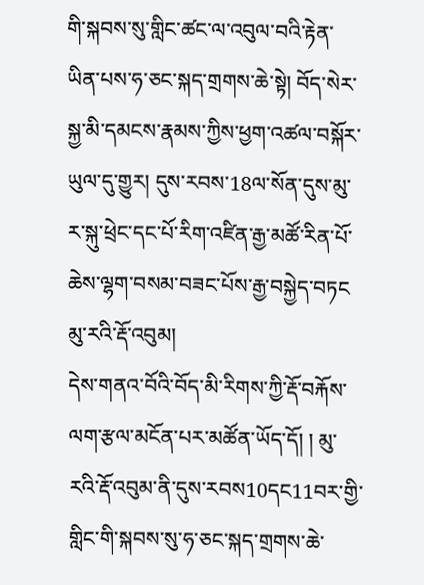གི་སྐབས་སུ་གླིང་ཚང་ལ་འབུལ་བའི་རྟེན་ཡིན་པས་ཧ་ཅང་སྐད་གྲགས་ཆེ་སྟེ། བོད་སེར་སྐྱ་མི་དམངས་རྣམས་ཀྱིས་ཕྱག་འཚལ་བསྐོར་ཡུལ་དུ་གྱུར། དུས་རབས་18ལ་སོན་དུས་མུ་ར་སྐུ་ཕྲེང་དང་པོ་རིག་འཛིན་རྒྱ་མཚོ་རིན་པོ་ཆེས་ལྷག་བསམ་བཟང་པོས་རྒྱ་བསྐྱེད་བཏང
མུ་རའི་རྡོ་འབུམ།
དེས་གནའ་བོའི་བོད་མི་རིགས་ཀྱི་རྡོ་བརྐོས་ལག་རྩལ་མངོན་པར་མཚོན་ཡོད་དོ། ། མུ་རའི་རྡོ་འབུམ་ནི་དུས་རབས10དང11བར་གྱི་གླིང་གི་སྐབས་སུ་ཧ་ཅང་སྐད་གྲགས་ཆེ་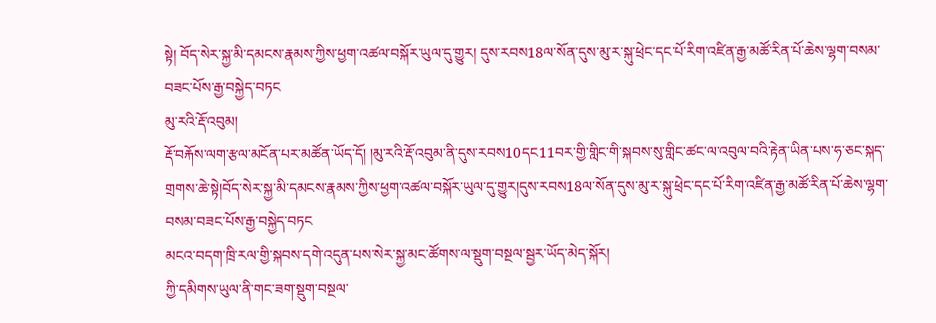སྟེ། བོད་སེར་སྐྱ་མི་དམངས་རྣམས་ཀྱིས་ཕྱག་འཚལ་བསྐོར་ཡུལ་དུ་གྱུར། དུས་རབས18ལ་སོན་དུས་མུ་ར་སྐུ་ཕྲེང་དང་པོ་རིག་འཛིན་རྒྱ་མཚོ་རིན་པོ་ཆེས་ལྷག་བསམ་བཟང་པོས་རྒྱ་བསྐྱེད་བཏང
མུ་རའི་རྡོ་འབུམ།
རྡོ་བརྐོས་ལག་རྩལ་མངོན་པར་མཚོན་ཡོད་དོ། །མུ་རའི་རྡོ་འབུམ་ནི་དུས་རབས10དང11བར་གྱི་གླིང་གི་སྐབས་སུ་གླིང་ཚང་ལ་འབུལ་བའི་རྟེན་ཡིན་པས་ཧ་ཅང་སྐད་གྲགས་ཆེ་སྟེ།བོད་སེར་སྐྱ་མི་དམངས་རྣམས་ཀྱིས་ཕྱག་འཚལ་བསྐོར་ཡུལ་དུ་གྱུར།དུས་རབས18ལ་སོན་དུས་མུ་ར་སྐུ་ཕྲེང་དང་པོ་རིག་འཛིན་རྒྱ་མཚོ་རིན་པོ་ཆེས་ལྷག་བསམ་བཟང་པོས་རྒྱ་བསྐྱེད་བཏང
མངའ་བདག་ཁྲི་རལ་གྱི་སྐབས་དགེ་འདུན་པས་སེར་སྐྱ་མང་ཚོགས་ལ་སྡུག་བསྔལ་སྦྱར་ཡོད་མེད་སྐོར།
ཀྱི་དམིགས་ཡུལ་ནི་གང་ཟག་སྡུག་བསྔལ་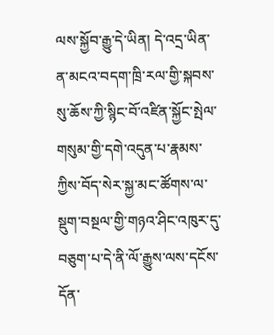ལས་སྐྱོབ་རྒྱུ་དེ་ཡིན། དེ་འདྲ་ཡིན་ན་མངའ་བདག་ཁྲི་རལ་གྱི་སྐབས་སུ་ཆོས་ཀྱི་སྙིང་བོ་འཛིན་སྐྱོང་སྤེལ་གསུམ་གྱི་དགེ་འདུན་པ་རྣམས་ཀྱིས་བོད་སེར་སྐྱ་མང་ཚོགས་ལ་སྡུག་བསྔལ་གྱི་གཉའ་ཤིང་འཁུར་དུ་བཅུག་པ་དེ་ནི་ལོ་རྒྱུས་ལས་དངོས་དོན་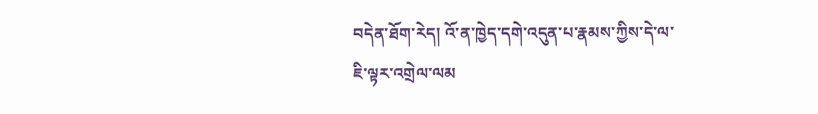བདེན་ཐོག་རེད། འོ་ན་ཁྱེད་དགེ་འདུན་པ་རྣམས་ཀྱིས་དེ་ལ་ཇི་ལྟར་འགྲེལ་ལམ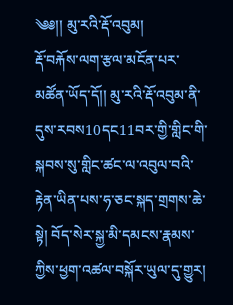༄༅།། མུ་རའི་རྡོ་འབུམ།
རྡོ་བརྐོས་ལག་རྩལ་མངོན་པར་མཚོན་ཡོད་དོ།། མུ་རའི་རྡོ་འབུམ་ནི་དུས་རབས10དང11བར་གྱི་གླིང་གི་སྐབས་སུ་གླིང་ཚང་ལ་འབུལ་བའི་རྟེན་ཡིན་པས་ཧ་ཅང་སྐད་གྲགས་ཆེ་སྟེ། བོད་སེར་སྐྱ་མི་དམངས་རྣམས་ཀྱིས་ཕྱག་འཚལ་བསྐོར་ཡུལ་དུ་གྱུར།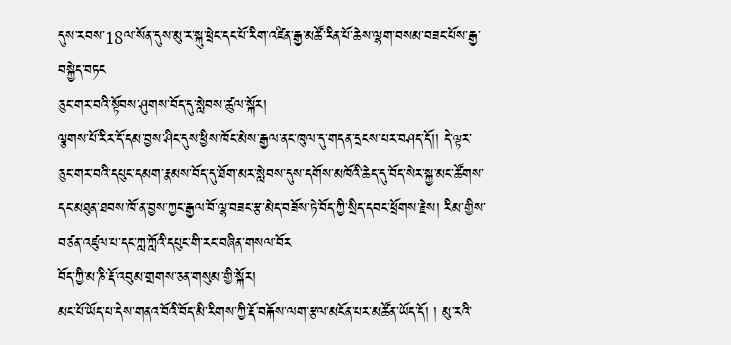དུས་རབས་18ལ་སོན་དུས་མུ་ར་སྐུ་ཕྲེང་དང་པོ་རིག་འཛིན་རྒྱ་མཚོ་རིན་པོ་ཆེས་ལྷག་བསམ་བཟང་པོས་རྒྱ་བསྐྱེད་བཏང
ཅུང་གར་བའི་སྟོབས་ཤུགས་བོད་དུ་སླེབས་ཚུལ་སྐོར།
ལྕགས་པོ་རིར་དོ་དམ་བྱས་ཤིང་དུས་ཕྱིས་ཁོང་མེས་རྒྱལ་ནང་ཁུལ་དུ་གདན་དྲངས་པར་བཤད་དོ།། དེ་ལྟར་ཅུང་གར་བའི་དཔུང་དམག་རྣམས་བོད་དུ་ཐོག་མར་སླེབས་དུས་དགོས་མཁོའི་ཆེད་དུ་བོད་སེར་སྐྱ་མང་ཚོགས་དང་མཐུན་ཐབས་ཁོ་ན་བྱས་ཀྱང་རྒྱལ་བོ་ལྷ་བཟང་རྩ་མེད་བཟོས་ཏེ་བོད་ཀྱི་སྲིད་དབང་ཕྲོགས་རྗེས། རིམ་གྱིས་བཙན་འཛུལ་པ་དང་ཀླ་ཀློའི་དཔུང་གི་རང་བཞིན་གསལ་བོར
བོད་ཀྱི་མ་ཎི་རྡོ་འབུམ་གྲགས་ཅན་གསུམ་གྱི་སྐོར།
མང་པོ་ཡོད་པ་དེས་གནའ་བོའི་བོད་མི་རིགས་ཀྱི་རྡོ་བརྐོས་ལག་རྩལ་མངོན་པར་མཚོན་ཡོད་དོ། ། མུ་རའི་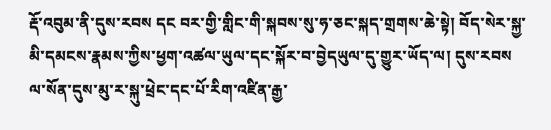རྡོ་འབུམ་ནི་དུས་རབས དང བར་གྱི་གླིང་གི་སྐབས་སུ་ཧ་ཅང་སྐད་གྲགས་ཆེ་སྟེ། བོད་སེར་སྐྱ་མི་དམངས་རྣམས་ཀྱིས་ཕྱག་འཚལ་ཡུལ་དང་སྐོར་བ་བྱེདཡུལ་དུ་གྱུར་ཡོད་ལ། དུས་རབས ལ་སོན་དུས་མུ་ར་སྐུ་ཕྲེང་དང་པོ་རིག་འཛིན་རྒྱ་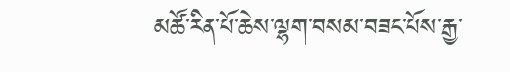མཚོ་རིན་པོ་ཆེས་ལྷག་བསམ་བཟང་པོས་རྒྱ་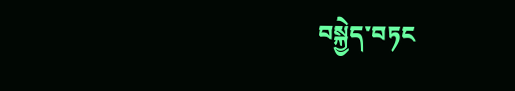བསྐྱེད་བཏང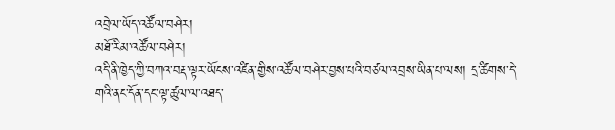འབྲེལ་ཡོད་འཚོལ་བཤེར།
མཐོ་རིམ་འཚོལ་བཤེར།
འདི་ནི་ཁྱེད་ཀྱི་བཀའ་བརྡ་ལྟར་ཡོངས་འཛིན་གྱིས་འཚོལ་བཤེར་བྱས་པའི་བཙལ་འབྲས་ཡིན་པ་ལས། དྲ་ཚིགས་དེ་གའི་ནང་དོན་དང་ལྟ་ཚུལ་ལ་འཐད་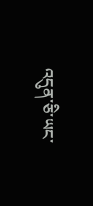འདུན་ཅི་ཡང་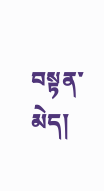བསྟན་མེད།